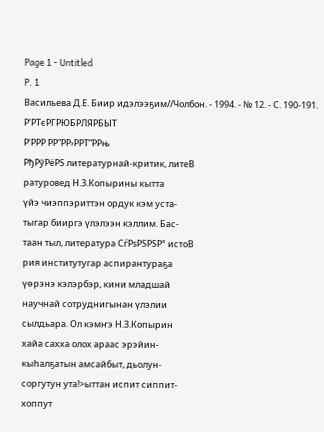Page 1 - Untitled
P. 1
Васильева Д.Е. Биир идэлээҕим//Чолбон. - 1994. - № 12. - С. 190-191.
Р‘РТєРГРЮБРЛЯРБЫТ
Р‘РРР РР”РР›РРТ”РРњ
РђРўРёРЅ литературнай-критик, литеВ
ратуровед Н.З.Копырины кытта
үйэ чиэппэриттэн ордук кэм уста-
тыгар бииргэ үлэлээн кэллим. Бас-
таан тыл, литература СѓРѕРЅРЅР° истоВ
рия институтугар аспирантураҕа
үөрэнэ кэлэрбэр, кини младшай
научнай сотруднигынан үлэлии
сылдьара. Ол кэмҥэ Н.З.Копырин
хайа сахха олох араас эрэйин-
кыһалҕатын амсайбыт, дьолун-
соргутун ута!>ыттан испит сиппит-
хоппут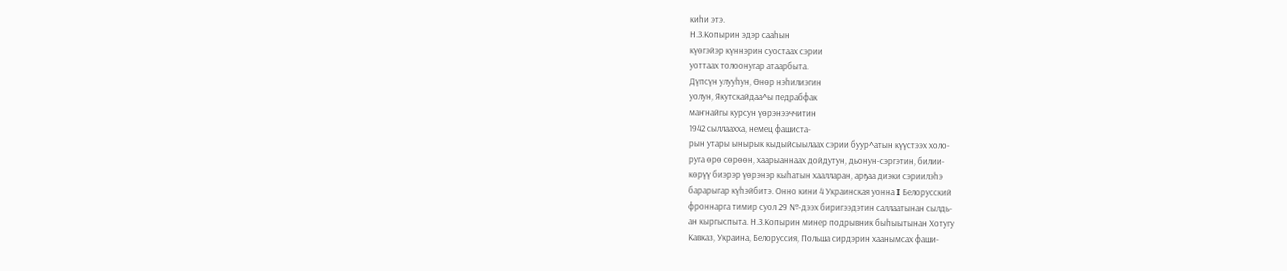киһи этэ.
Н.З.Копырин эдэр сааһын
күөгэйэр күннэрин суостаах сэрии
уоттаах толоонугар атаарбыта.
Дүпсүн улууһун, Өнөр нэһилиэгин
уолун, Якутскайдаа^ы педрабфак
маҥнайгы курсун үөрэнээччитин
1942 сыллаахха, немец фашиста-
рын утары ынырык кыдыйсыылаах сэрии буур^атын күүстээх холо-
руга өрө сөрөөн, хаарыаннаах дойдутун, дьонун-сэргэтин, билии-
көрүү биэрэр үөрэнэр кыһатын хаалларан, арҕаа диэки сэриилэһэ
барарыгар күһэйбитэ. Онно кини 4 Украинская уонна I Белорусский
фроннарга тимир суол 29 №-дээх биригээдэтин саллаатынан сылдь-
ан кыргыспыта. Н.З.Копырин минер подрывник быһыытынан Хотугу
Кавказ, Украина, Белоруссия, Польша сирдэрин хаанымсах фаши-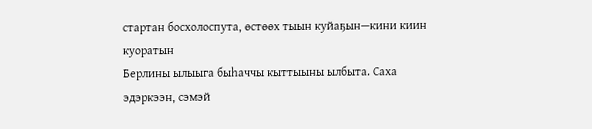стартан босхолоспута, өстөөх тыын куйаҕын—кини киин куоратын
Берлины ылыыга быһаччы кыттыыны ылбыта. Саха эдэркээн, сэмэй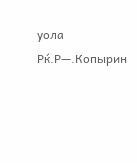уола Рќ.Р—.Копырин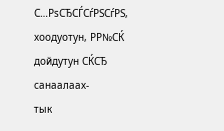С…РѕСЂСЃСѓРЅСѓРЅ, хоодуотун, РР№СЌ дойдутун СЌСЂ санаалаах-
тык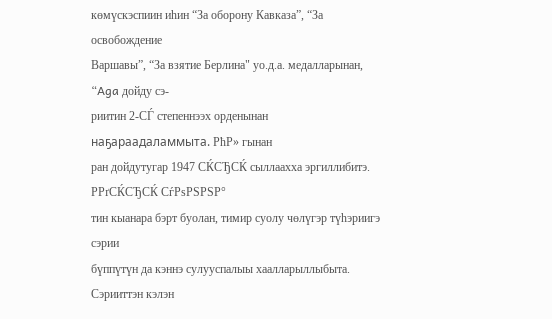көмүскэспиин иһин “За оборону Кавказа”, “За освобождение
Варшавы”, “За взятие Берлина" уо.д.а. медалларынан, “Aga дойду сэ-
риитин 2-СЃ степеннээх орденынан наҕараадаламмыта. РћР» гынан
ран дойдутугар 1947 СЌСЂСЌ сыллаахха эргиллибитэ. РРґСЌСЂСЌ СѓРѕРЅРЅР°
тин кыанара бэрт буолан, тимир суолу чөлүгэр түһэриигэ сэрии
бүппүтүн да кэннэ сулууспалыы хаалларыллыбыта. Сэрииттэн кэлэн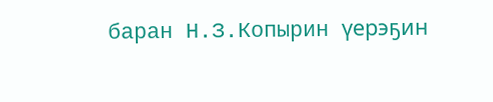баран Н.З.Копырин үерэҕин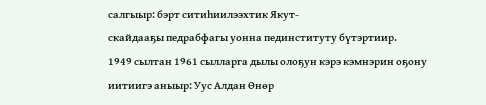салгыыр: бэрт ситиһиилээхтик Якут-
скайдааҕы педрабфагы уонна пединституту бүтэртиир.
1949 сылтан 1961 сылларга дылы олоҕун кэрэ кэмнэрин оҕону
иитиигэ аныыр: Уус Алдан Өнөр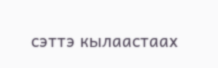сэттэ кылаастаах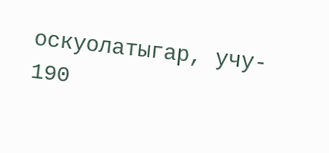оскуолатыгар, учу-
190